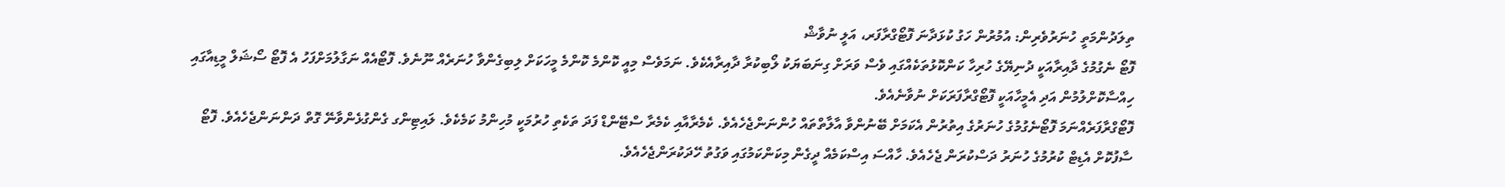ތިލަދުންމަތީ ހުނަރުވެރިން: އުމުރުން ހަގު ކުޅަދާނަ ފޮޓޯގްރާފަރ، އަލީ ނުވާޝް
ފޮޓޯ ނެގުމުގެ ދާއިރާއަކީ ދުނިޔޭގެ ހުރިހާ ކަންކޮޅުތަކެއްގައި ވެސް ވަރަށް ގިނަބަޔަކު ލޯބިކުރާ ދާއިރާއެކެވެ. ނަމަވެސް މިއީ ކޮންމެ ކޮންމެ މީހަކަށް ލިބިގެންވާ ހުނަރެއް ނޫނެވެ. ފޮޓޯއެއް ނަގާލުމަށްފަހު އެ ފޮޓޯ ސޯޝަލް މީޑިއާގައި ހިއްސާކޮށްލުމުން އަދި އެމީހާއަކީ ފޮޓޯގްރާފަރަކަށް ނުވާނެއެވެ.
ފޮޓޯގްރާފަރެއްނަމަ ފޮޓޯނެގުމުގެ ހުނަރުގެ އިތުރުން އެކަމަށް ބޭނުންވާ އާލާތްތައް ހުންނަންޖެހެއެވެ. ކެމެރާއާއި ކެމެރާ ސްޓޭންޑް ފަދަ ތަކެތި ހުރުމަކީ މުހިންމު ކަމެކެވެ. ލައިޓިންގ ގެންގުޅެންވާނޭ ގޮތް ދަންނަންޖެހެއެވެ. ފޮޓޯ ސާފުކޮށް އެޑިޓް ކުރުމުގެ ހުނަރު ދަސްކުރަން ޖެހެއެވެ. ހާއްސަ އިސްކަމެއް ދީގެން މިކަންކަމުގައި ވަގުތު ހޭދަކުރަންޖެހެއެވެ.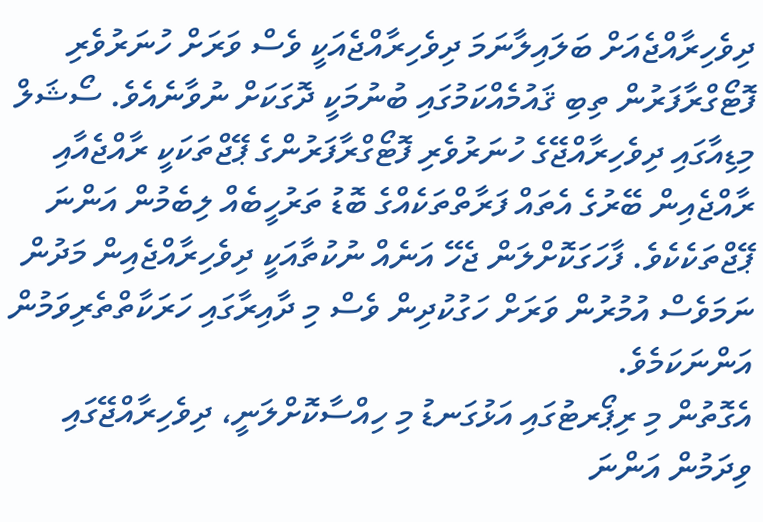ދިވެހިރާއްޖެއަށް ބަލައިލާނަމަ ދިވެހިރާއްޖެއަކީ ވެސް ވަރަށް ހުނަރުވެރި ފޮޓޯގްރާފަރުން ތިބި ޤައުމެއްކަމުގައި ބުނުމަކީ ދޮގަކަށް ނުވާނެއެވެ. ސޯޝަލް މިޑިއާގައި ދިވެހިރާއްޖޭގެ ހުނަރުވެރި ފޮޓޯގްރާފަރުންގެ ޕޭޖްތަކަކީ ރާއްޖެއާއި ރާއްޖެއިން ބޭރުގެ އެތައް ފަރާތްތަކެއްގެ ބޮޑު ތަރުހީބެއް ލިބެމުން އަންނަ ޕޭޖްތަކެކެވެ. ފާހަގަކޮށްލަން ޖެހޭ އަނެއް ނުކުތާއަކީ ދިވެހިރާއްޖެއިން މަދުން ނަމަވެސް އުމުރުން ވަރަށް ހަގުކުދިން ވެސް މި ދާއިރާގައި ހަރަކާތްތެރިވަމުން އަންނަކަމެވެ.
އެގޮތުން މި ރިޕޯރޓުގައި އަޅުގަނޑު މި ހިއްސާކޮށްލަނީ، ދިވެހިރާއްޖޭގައި ވިދަމުން އަންނަ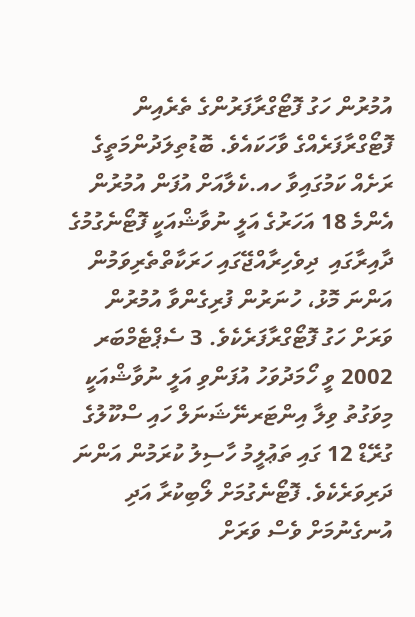އުމުރުން ހަގު ފޮޓޯގްރާފަރުންގެ ތެރެއިން ފޮޓޯގްރާފަރެއްގެ ވާހަކައެވެ. ބޮޑުތިލަދުންމަތީގެ ރަށެއް ކަމުގައިވާ ހއ.ކެލާއަށް އުފަން އުމުރުން އެންމެ 18 އަހަރުގެ އަލީ ނުވާޝްއަކީ ފޮޓޯނެގުމުގެ ދާއިރާގައި  ދިވެހިރާއްޖޭގައި ހަރަކާތްތެރިވަމުން އަންނަ މޮޅު، ހުނަރުން ފުރިގެންވާ އުމުރުން ވަރަށް ހަގު ފޮޓޯގްރާފަރެކެވެ. 3 ސެޕްޓެމްބަރ 2002 ވީ ހޯމަދުވަހު އުފަންވި އަލީ ނުވާޝްއަކީ މިވަގުތު ވިލާ އިންޓަރނޭޝަނަލް ހައި ސްކޫލުގެ ގުރޭޑް 12 ގައި ތަޢުލީމު ހާސިލު ކުރަމުން އަންނަ ދަރިވަރެކެވެ. ފޮޓޯނެގުމަށް ލޯބިކުރާ އަދި އުނގެނުމަށް ވެސް ވަރަށް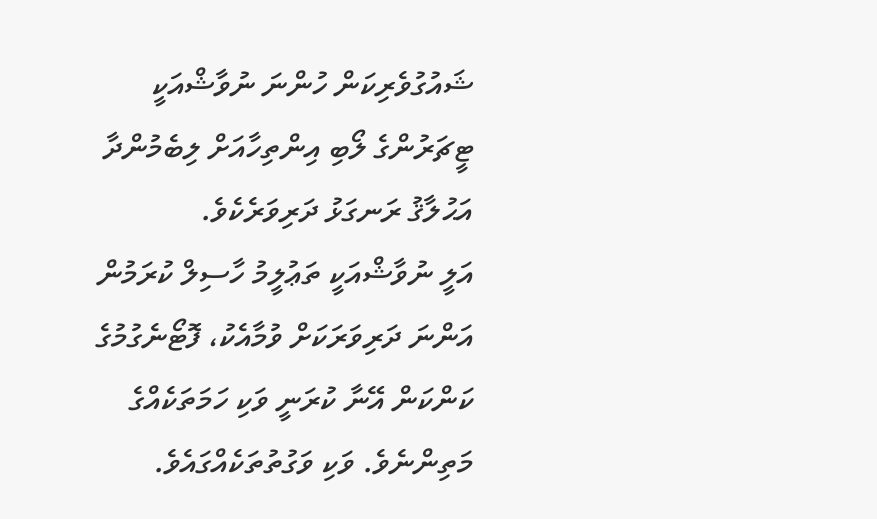ޝައުގުވެރިކަން ހުންނަ ނުވާޝްއަކީ ޓީޗަރުންގެ ލޯބި އިންތިހާއަށް ލިބެމުންދާ އަޙުލާޤު ރަނގަޅު ދަރިވަރެކެވެ.
އަލީ ނުވާޝްއަކީ ތަޢުލީމު ހާސިލް ކުރަމުން އަންނަ ދަރިވަރަކަށް ވުމާއެކު، ފޮޓޯނެގުމުގެ ކަންކަން އޭނާ ކުރަނީ ވަކި ހަމަތަކެއްގެ މަތިންނެވެ. ވަކި ވަގުތުތަކެއްގައެވެ.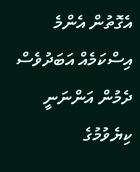އެގޮތުން އެންމެ އިސްކަމެއް އަބަދުވެސް ދެމުން އަންނަނީ ކިޔެވުމުގެ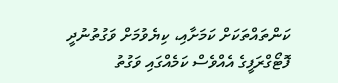ކަންތައްތަކަށް ކަމަށާއި، ކިޔެވުމަށް ވަގުތުނުދީ ފޮޓޯގްރަފީގެ އެއްވެސް ކަމެއްގައި ވަގުތު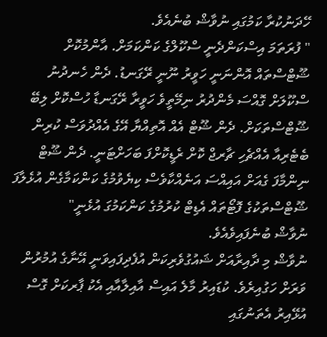ހޭދަނުކުރާ ކަމުގައި ނުވާޝް ބުނެއެވެ.
" ފުރަތަމަ އިސްކަންދެނީ ސްކޫލްގެ ކަންކަމަށް. އާންމުކޮށް ޝޫޓްސްތައް އޮންނަނީ ހަވީރު ނޫނީ ރޭގަނޑު. ދެން ހެނދުނު ސްކޫލަށް ގޮއްސަ މެންދުރު ނިމޭތީވެ ހަވީރާ ރޭގަނޑާ ހުސްކޮށް ލިބޭ ޝޫޓްސްތަކަށް. ދެން ޝޫޓް އެއް އޮތިއްޔާ އޭގެ އެއްދުވަސް ކުރިން ބެޓެރިއާ އެއްޗެހި ޗާރޖް ކޮށް ރެޑީކޮށްފަ ބަހަށްޓަނީ. ދެން ޝޫޓް ނިންމާފަ ގެއަށް އައިއްސަ އަނެއްކާވެސް ކިޔެވުމުގެ ކަންކަމާގެން އުޅެލާފަ ޝޫޓްސްތަކުގެ ފޮޓޯތައް އެޑިޓް ކުރުމުގެ ކަންކަމުގަ އުޅެނީ"
ނުވާޝް ބުނެފައިވެއެވެ.
ނުވާޝް މި ދާއިރާއަށް ޝައުގުވެރިކަން އުފެދިފައިވަނީ އޭނާގެ އުމުރުން ވަރަށް ހަގުއިރެވެ. ކުޑައިރު މާލެ އައިސް އާއިލާއާއި އެކު ޕާރކަށް ގޮސް އުޅޭއިރު އެތަނުގައި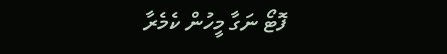ފޮޓޯ ނަގާ މީހުން ކެމެރާ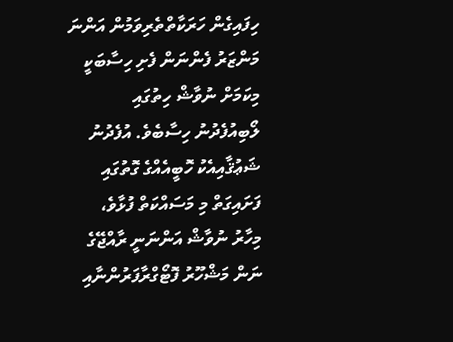ހިފައިގެން ހަރަކާތްތެރިވަމުން އަންނަ މަންޒަރު ފެންނަން ފެށި ހިސާބަކީ މިކަމަށް ނުވާޝް ހިތުގައި ލޯބިއުފެދުނު ހިސާބެވެ. އުފެދުނު ޝަޢުޤާއިއެކު ހޮބީއެއްގެ ގޮތުގައި ފަށައިގަތް މި މަސައްކަތް ފުޅާވެ، މިހާރު ނުވާޝް އަންނަނީ ރާއްޖޭގެ ނަން މަޝްހޫރު ފޮޓޯގްރާފަރުންނާއި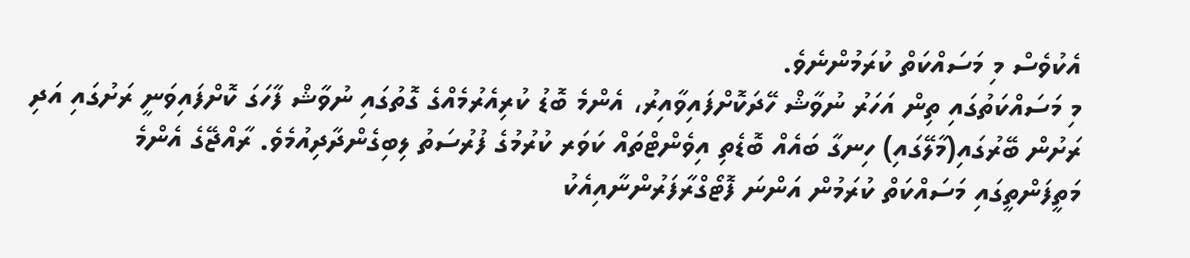އެކުވެސް މި މަސައްކަތް ކުރަމުންނެވެ.
މި މަސައްކަތުގައި ތިން އަހަރު ނުވާޝް ހޭދަކޮށްފައިވާއިރު، އެންމެ ބޮޑު ކުރިއެރުމެއްގެ ގޮތުގައި ނުވާޝް ފާހަގަ ކޮށްފައިވަނީ ރަށުގައި އަދި ރަށުން ބޭރުގައި(މާލޭގައި) ހިނގާ ބައެއް ބޮޑެތި އިވެންޓްތައް ކަވަރ ކުރުމުގެ ފުރުސަތު ލިބިގެންދާދިއުމެވެ. ރާއްޖޭގެ އެންމެ މަތީފަންތީގައި މަސައްކަތް ކުރަމުން އަންނަ ފޮޓޯގްރާފަރުންނާއިއެކު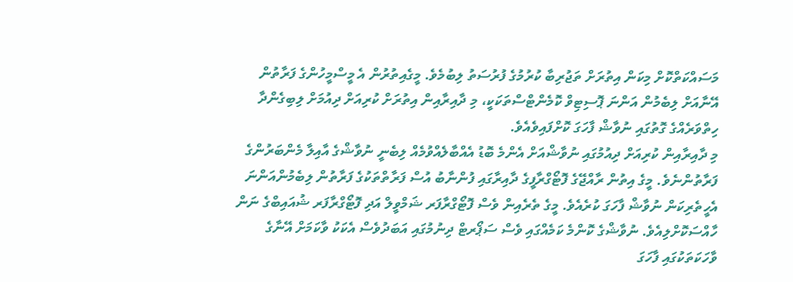މަސައްކަތްކޮށް މިކަން އިތުރަށް ތަޖުރިބާ ކުރުމުގެ ފުރުސަތު ލިބުމެވެ. މީގެއިތުރުން އެ މީސްމީހުންގެ ފަރާތުން އޭނާއަށް ލިބެމުން އަންނަ ޕޮސިޓިވް ކޮމެންޓްސްތަކަކީ، މި ދާއިރާއިން އިތުރަށް ކުރިއަށް ދިއުމަށް ލިބިގެންދާ ހިތްވަރެއްގެ ގޮތުގައި ނުވާޝް ފާހަގަ ކޮށްފައިވެއެވެ.
މި ދާއިރާއިން ކުރިއަށް ދިއުމުގައި ނުވާޝްއަށް އެންމެ ބޮޑު އެއްބާލެއްވުމެއް ލިބެނީ ނުވާޝްގެ އާއިލާ މެންބަރުންގެ ފަރާތުންނެވެ. މީގެ އިތުން ރާއްޖޭގެ ފޮޓޯގްރާފީގެ ދާއިރާގައި ފުންނާބު އުސް ފަރާތްތަކުގެ ފަރާތުން ލިބެމުންއަންނަ އެހީތެރިކަން ނުވާޝް ފާހަގަ ކުރެއެވެ. މީގެ ތެރެއިން ވެސް ފޮޓޯގްރާފަރ ޝަމްވީލް އަދި ފޮޓޯގްރާފަރ ޝުއައިބްގެ ނަން ހާއްސަކޮށްލިއެވެ. ނުވާޝްގެ ކޮންމެ ކަމެއްގައި ވެސް ސަޕޯރޓް ދިނުމުގައި އަބަދުވެސް އެކަކު ވާކަމަށް އޭނާގެ ވާހަކަތަކުގައި ފާހަގަ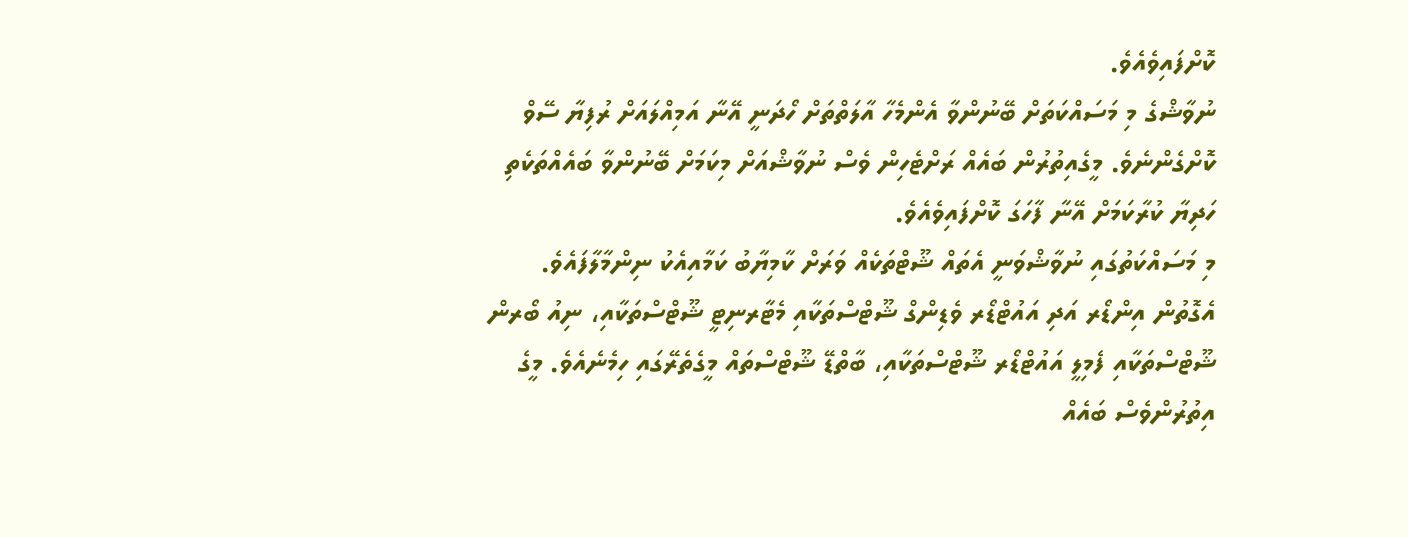ކޮށްފައިވެއެވެ.
ނުވާޝްގެ މި މަސައްކަތަށް ބޭނުންވާ އެންމެހާ އާލަތްތަށް ހޯދަނީ އޭނާ އަމިއްލައަށް ރުފިޔާ ސޭވް ކޮށްގެންނެވެ. މީގެއިތުރުން ބައެއް ރަށްޓެހިން ވެސް ނުވާޝްއަށް މިކަމަށް ބޭނުންވާ ބައެއްތަކެތި ހަދިޔާ ކުރާކަމަށް އޭނާ ފާހަގަ ކޮށްފައިވެއެވެ.
މި މަސައްކަތުގައި ނުވާޝްވަނީ އެތައް ޝޫޓްތަކެއް ވަރަށް ކާމިޔާބު ކަމާއިއެކު ނިންމާލާފައެވެ. އެގޮތުން އިންޑޯރ އަދި އައުޓްޑޯރ ވެޑިންގް ޝޫޓްސްތަކާއި މެޓާރނިޓީ ޝޫޓްސްތަކާއި، ނިއު ބޯރން ޝޫޓްސްތަކާއި ފެމިލީ އައުޓްޑޯރ ޝޫޓްސްތަކާއި، ބާތްޑޭ ޝޫޓްސްތައް މީގެތެރޭގައި ހިމެނެއެވެ. މީގެ އިތުރުންވެސް ބައެއް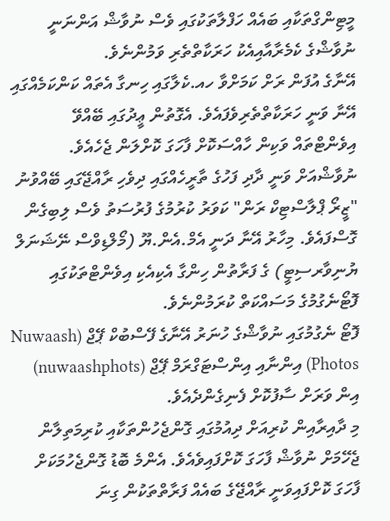މީޓިންގްތަކާއި ބައެއް ހަފްލާތަކުގައި ވެސް ނުވާޝް އަންނަނީ ނުވާޝްގެ ކެމެރާއާއިއެކު ހަރަކާތްތެރި ވަމުންނެވެ.
އޭނާގެ އުފަން ރަށް ކަމަށްވާ ހއ.ކެލާގައި ހިނގާ އެތައް ކަންކަމެއްގައި އޭނާ ވަނީ ހަރަކާތްތެރިވެފައެވެ. އެގޮތުން ޢީދުގައި ބޭއްވޭ އިވެންޓްތައް ވަކިން ހާއްސަކޮށް ފާހަގަ ކޮށްލަން ޖެހެއެވެ. ނުވާޝްއަށް ވަނީ ދާދި ފަހުގެ ތާރީހެއްގައި ދިވެހި ރާއްޖޭގައި ބޭއްވުނު "ޒީރޯ ޕްލާސްޓިކް ރަން" ކަވަރު ކުރުމުގެ ފުރުސަތު ވެސް ލިބިގެން ގޮސްފައެވެ. މިހާރު އޭނާ ދަނީ އެމް.އެން.ޔޫ (މޯލްޑިވްސް ނޭޝަނަލް ޔުނިވާރސިޓީ) ގެ ފަރާތުން ހިންގާ އެކިއެކި އިވެންޓްތަކުގައި ފޮޓޯނެގުމުގެ މަސައްކަތް ކުރަމުންނެވެ.
ފޮޓޯ ނެގުމުގައި ނުވާޝްގެ ހުނަރު އޭނާގެ ފޭސްބުކް ޕޭޖް (Nuwaash Photos) އިންނާއި އިންސްޓަގްރަމް ޕޭޖް (nuwaashphots) އިން ވަރަށް ސާފުކޮށް ފެނިގެންދެއެވެ.
މި ދާއިރާއިން ކުރިއަށް ދިއުމުގައި ގޮންޖެހުންތަކާއި ކުރިމަތިލާން ޖެހޭމަށް ނުވާޝް ފާހަގަ ކޮށްފައިވެއެވެ. އެންމެ ބޮޑު ގޮންޖެހުމަކަށް ފާހަގަ ކޮށްފައިވަނީ ރާއްޖޭގެ ބައެއް ފަރާތްތަކުން ގިނަ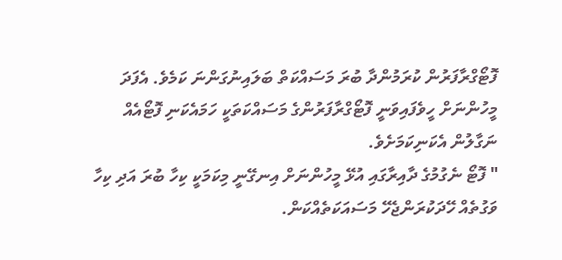ފޮޓޯގްރާފަރުން ކުރަމުންދާ ބުރަ މަސައްކަތް ބަލައިނުގަންނަ ކަމެވެ. އެފަދަ މީހުންނަށް ހީވެފައިވަނީ ފޮޓޯގްރާފަރުންގެ މަސައްކަތަކީ ހަމައެކަނި ފޮޓޯއެއް ނަގާލުން އެކަނިކަމަށެވެ.
" ފޮޓޯ ނެގުމުގެ ދާއިރާގައި އުޅޭ މީހުންނަށް އިނގޭނީ މިކަމަކީ ކިހާ ބުރަ އަދި ކިހާ ވަގުތެއް ހޭދަކުރަންޖެހޭ މަސައަކަތެއްކަން.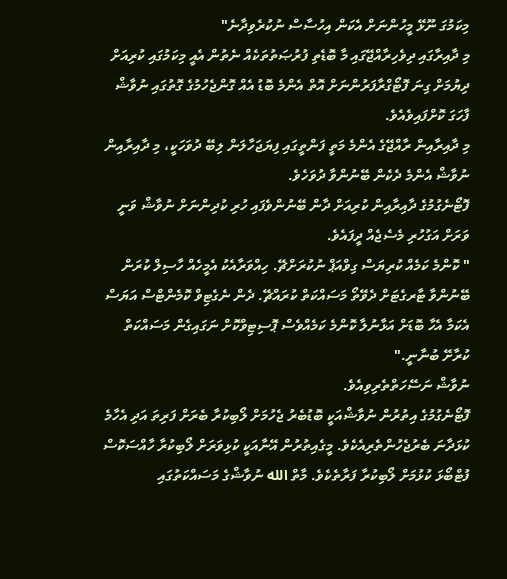މިކަމުގަ ނޫޅޭ މީހުންނަށް އެކަން އިހުސާސް ނުކުރެވިދާނެ"
މި ދާއިރާގައި ދިވެހިރާއްޖޭގައި މާ ބޮޑެތި ފުރުޞަތުތަކެއް ނެތުން އެއީ މިކަމުގައި ކުރިއަށް ދިޔުމަށް ގިނަ ފޮޓޯގްރާފަރުންނަށް އޮތް އެންމެ ބޮޑު އެއް ގޮންޖެހުމުގެ ގޮތުގައި ނުވާޝް ފާހަގަ ކޮށްފައިވެއެވެ.
މި ދާއިރާއިން ރާއްޖޭގެ އެންމެ މަތީ ފަންތީގައި ފިޔަޖަހާލަން ލިބޭ ދުވަހަކީ، މި ދާއިރާއިން ނުވާޝް އެންމެ ދެކެން ބޭނުންވާ ދުވަހެވެ.
ފޮޓޯނެގުމުގެ ދާއިރާއިން ކުރިއަށް ދާން ބޭނުންވެފައި ހުރި ކުދިންނަށް ނުވާޝް ވަނީ ވަރަށް އަގުހުރި މެސެޖެއް ދީފައެވެ.
" ކޮންމެ ކަމެއް ކުރިޔަސް ގިވްއަޕް ނުކުރަށްޗޭ. ހިއްވަރާއެކު އެމީހެއް ހާސިލް ކުރަން ބޭނުންވާ ޓާރގެޓަށް ދެވޭތޯ މަސައްކަތް ކުރައްޗޭ. ދެން ނެގެޓިވް ކޮމެންޓްސް އަޔަސް އެކަމާ އެހާ ބޮޑަށް އަޅާނުލާ ކޮންމެ ކަމެއްވެސް ޕޮސިޓިވްކޮށް ނަގައިގެން މަސައްކަތް ކުރާށޭ ބުނާނީ."
ނުވާޝް ނަސޭހަތްތެރިވިއެވެ.
ފޮޓޯނެގުމުގެ އިތުރުން ނުވާޝްއަކީ ބޮޑުބެރު ޖެހުމަށް ލޯބިކުރާ ބެރަށް ފަރިތަ އަދި އެހާމެ ކުޅަދާނަ ބެރުޖެހުންތެރިއެކެވެ. މީގެއިތުރުން އޭނާއަކީ ކުޅިވަރަށް ލޯބިކުރާ ހާއްސަކޮސް ފުޓްބޯޅަ ކުޅުމަށް ލޯބިކުރާ ފަރާތެކެވެ. މާތް الله ނުވާޝްގެ މަސައްކަތުގައި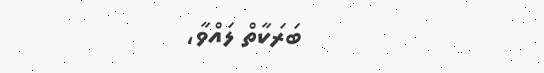ބަރަކާތް ލައްވާ،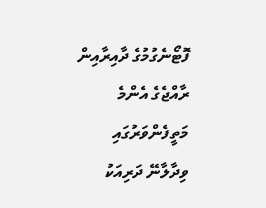ފޮޓޯނެގުމުގެ ދާއިރާއިން ރާއްޖެގެ އެންމެ މަތީފެންވަރުގައި ވިދާލާނޭ ދަރިއަކު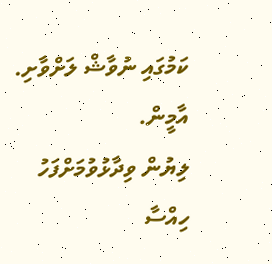ކަމުގައި ނުވާޝް ލަށްވާށި. އާމީން.
ލިޔުން ވިދާޅުވުމަށްފަހު ހިއްސާ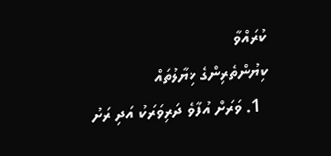ކުރައްވާ
ކިޔުންތެރިންގެ ޚިޔާލުތައް
  1. ވަރަށް އުފާވެ ދަރިވަރަކު އަދި ރަށު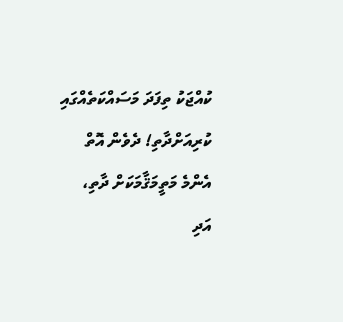ކުއްޖަކު ތިފަދަ މަސައްކަތެއްގައި ކުރިއަށްދާތި! ދެވެން އޮތް އެންމެ މަތީމަޤާމަކަށް ދާތި، އަދި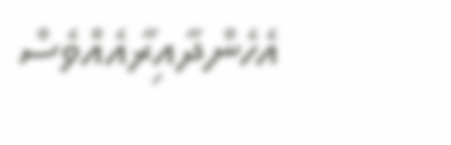އެހެންދާއިރާއެއްވެސް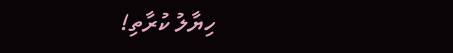ހިޔާލު ކުރާތި!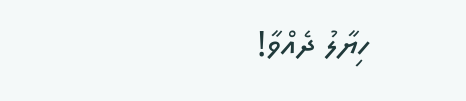ހިޔާލު ދެއްވާ!